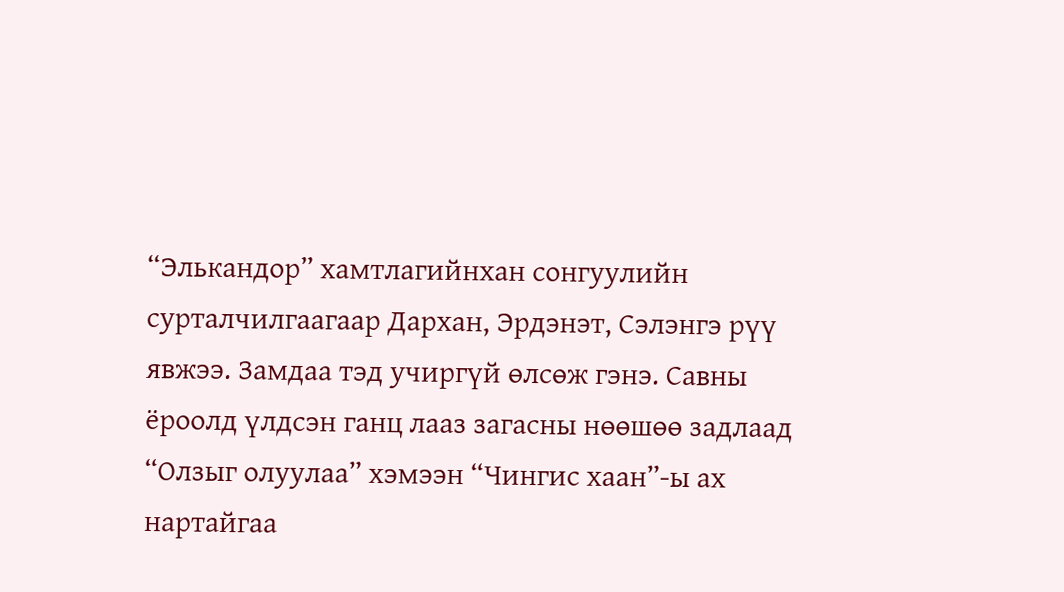“Элькандор” хамтлагийнхан сонгуулийн сурталчилгаагаар Дархан, Эрдэнэт, Сэлэнгэ рүү явжээ. Замдаа тэд учиргүй өлсөж гэнэ. Савны ёроолд үлдсэн ганц лааз загасны нөөшөө задлаад “Олзыг олуулаа” хэмээн “Чингис хаан”-ы ах нартайгаа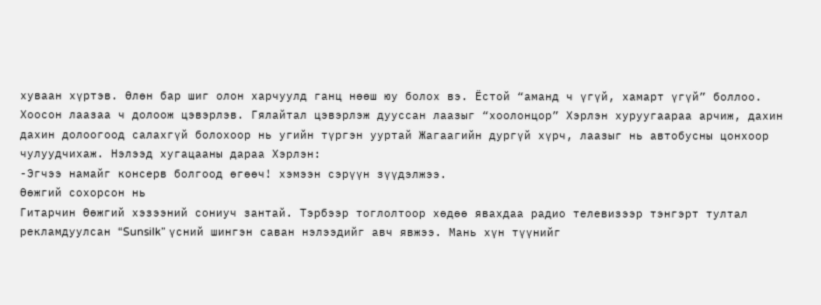хуваан хүртэв. Өлөн бар шиг олон харчуулд ганц нөөш юу болох вэ. Ёстой “аманд ч үгүй, хамарт үгүй” боллоо. Хоосон лаазаа ч долоож цэвэрлэв. Гялайтал цэвэрлэж дууссан лаазыг “хоолонцор” Хэрлэн хуруугаараа арчиж, дахин дахин долоогоод салахгүй болохоор нь угийн түргэн ууртай Жагаагийн дургүй хүрч, лаазыг нь автобусны цонхоор чулуудчихаж. Нэлээд хугацааны дараа Хэрлэн:
-Эгчээ намайг консерв болгоод өгөөч! хэмээн сэрүүн зүүдэлжээ.
Өөжгий сохорсон нь
Гитарчин Өөжгий хэзээний сониуч зантай. Тэрбээр тоглолтоор хөдөө явахдаа радио телевизээр тэнгэрт тултал рекламдуулсан “Sunsilk” үсний шингэн саван нэлээдийг авч явжээ. Мань хүн түүнийг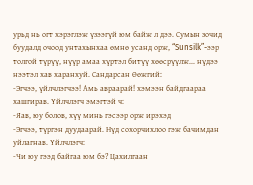урьд нь огт хэрэглэж үзээгүй юм байж л дээ. Сумын зочид буудалд очоод унтахынхаа өмнө усанд орж, “Sunsilk”-ээр толгой түрүү, нүүр амаа хүртэл битүү хөөсрүүлж... нүдээ нээтэл хав харанхуй. Сандарсан Өөжгий:
-Эгчээ, үйлчлэгчээ! Амь авраарай! хэмээн байдгаараа хашгирав. Үйлчлэгч эмэгтэй ч:
-Яав, юу болов, хүү минь гэсээр орж ирэхэд
-Эгчээ, түргэн дуудаарай. Нүд сохорчихлоо гэж бачимдан уйлагнав. Үйлчлэгч:
-Чи юу гээд байгаа юм бэ? Цахилгаан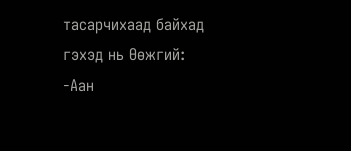тасарчихаад байхад гэхэд нь Өөжгий:
-Аан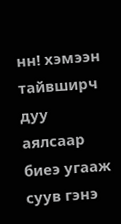нн! хэмээн тайвширч дуу аялсаар биеэ угааж суув гэнэ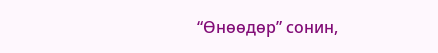“Өнөөдөр” сонин,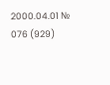2000.04.01 № 076 (929)